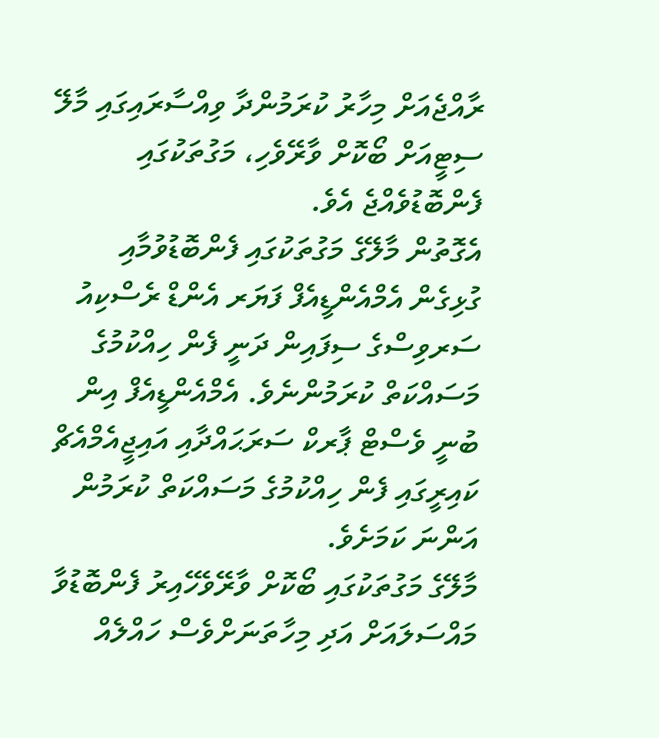ރާއްޖެއަށް މިހާރު ކުރަމުންދާ ވިއްސާރައިގައި މާލޭ ސިޓީއަށް ބޯކޮށް ވާރޭވެހި، މަގުތަކުގައި ފެންބޮޑުވެއްޖެ އެވެ.
އެގޮތުން މާލޭގެ މަގުތަކުގައި ފެންބޮޑުވުމާއި ގުޅިގެން އެމްއެންޑީއެފް ފަޔަރ އެންޑް ރެސްކިއު ސަރވިސްގެ ސިފައިން ދަނީ ފެން ހިއްކުމުގެ މަސައްކަތް ކުރަމުންނެވެ. އެމްއެންޑީއެފް އިން ބުނީ ވެސްޓް ޕާރކް ސަރަޙައްދާއި އައިޖީއެމްއެޗް ކައިރީގައި ފެން ހިއްކުމުގެ މަސައްކަތް ކުރަމުން އަންނަ ކަމަށެވެ.
މާލޭގެ މަގުތަކުގައި ބޯކޮށް ވާރޭވެހޭއިރު ފެންބޮޑުވާ މައްސަލައަށް އަދި މިހާތަނަށްވެސް ހައްލެއް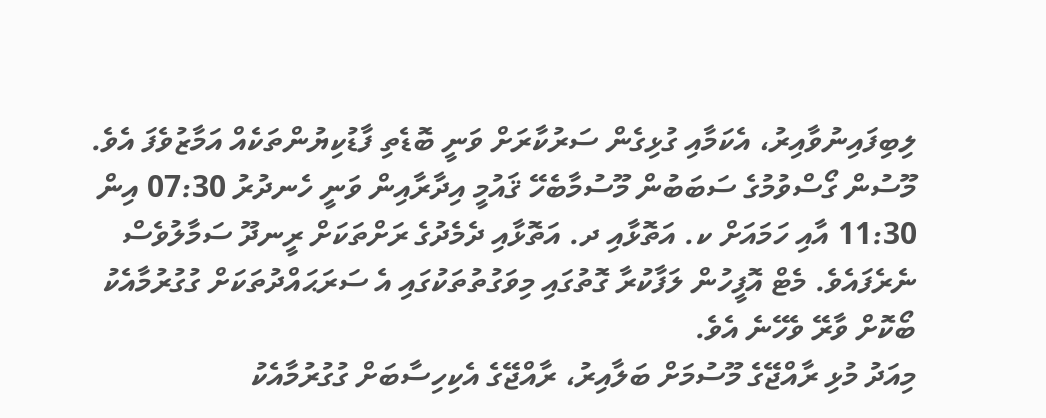ލިބިފައިނުވާއިރު، އެކަމާއި ގުޅިގެން ސަރުކާރަށް ވަނީ ބޮޑެތި ފާޑުކިޔުންތަކެއް އަމާޒުވެފަ އެވެ.
މޫސުން ގޯސްވުމުގެ ސަބަބުން މޫސުމާބެހޭ ޤައުމީ އިދާރާއިން ވަނީ ހެނދުރު 07:30 އިން 11:30 އާއި ހަމައަށް ކ. އަތޮޅާއި ދ. އަތޮޅާއި ދެމެދުގެ ރަށްތަކަށް ރީނދޫ ސަމާލުވެސް ނެރެފައެވެ. މެޓް އޮފީހުން ލަފާކުރާ ގޮތުގައި މިވަގުތުތަކުގައި އެ ސަރަޙައްދުތަކަށް ގުގުރުމާއެކު ބޯކޮށް ވާރޭ ވެހޭނެ އެވެ.
މިއަދު މުޅި ރާއްޖޭގެ މޫސުމަށް ބަލާއިރު، ރާއްޖޭގެ އެކިހިސާބަށް ގުގުރުމާއެކު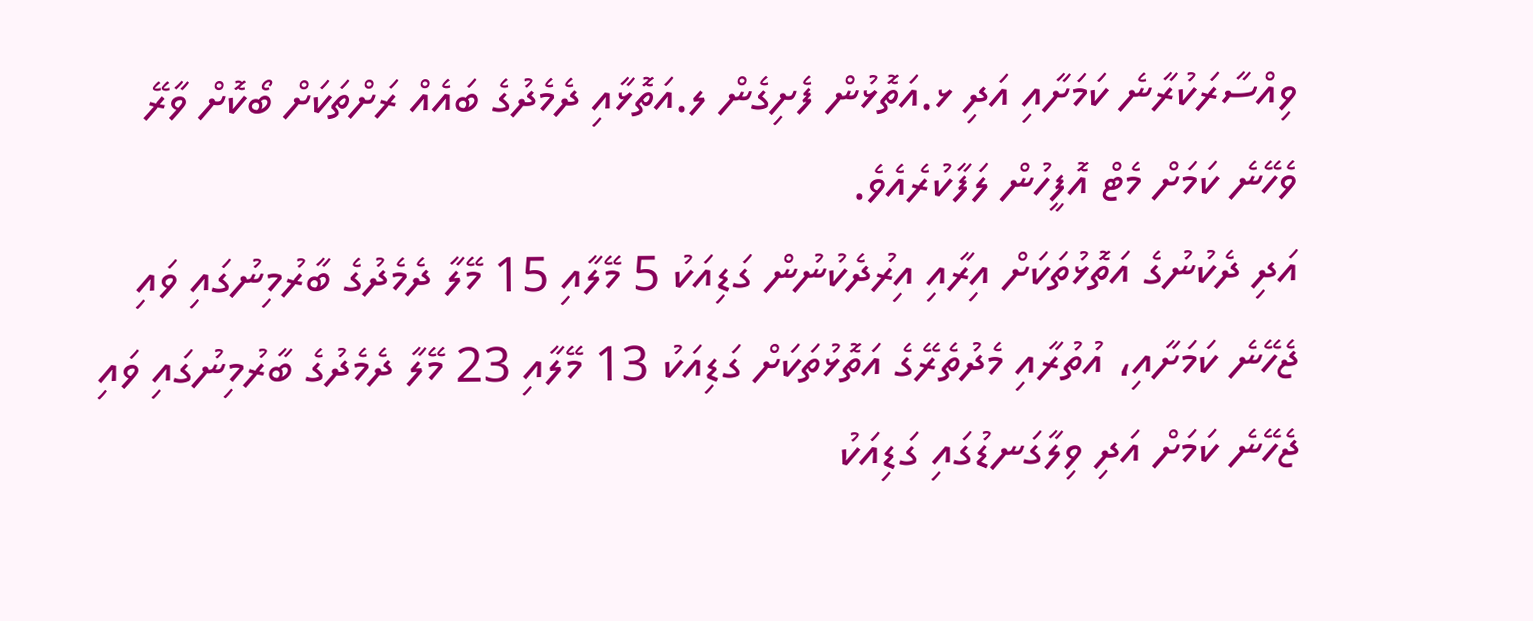ވިއްސާރަކުރާނެ ކަމަށާއި އަދި ޅ.އަތޮޅުން ފެށިގެން ލ.އަތޮޅާއި ދެމެދުގެ ބައެއް ރަށްތަކަށް ބޯކޮށް ވާރޭ ވެހޭނެ ކަމަށް މެޓް އޮފީހުން ލަފާކުރެއެވެ.
އަދި ދެކުނުގެ އަތޮޅުތަކަށް އިރާއި އިރުދެކުނުން ގަޑިއަކު 5 މޭލާއި 15 މޭލާ ދެމެދުގެ ބާރުމިނުގައި ވައި ޖެހޭނެ ކަމަށާއި، އުތުރާއި މެދުތެރޭގެ އަތޮޅުތަކަށް ގަޑިއަކު 13 މޭލާއި 23 މޭލާ ދެމެދުގެ ބާރުމިނުގައި ވައި ޖެހޭނެ ކަމަށް އަދި ވިލާގަނޑުގައި ގަޑިއަކު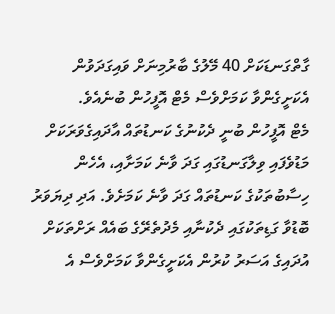ގާތްގަނޑަކަށް 40 މޭލުގެ ބާރުމިނަށް ވައިގަދަވުން އެކަށީގެންވާ ކަމަށްވެސް މެޓް އޮފީހުން ބުނެއެވެ.
މެޓް އޮފީހުން ބުނީ ދެކުނުގެ ކަނޑުތައް އާދައިގެވަރަކަށް މަޑުވެފައި ވިލާގަނޑުގައި ގަދަ ވާނެ ކަމަށާއި، އެހެން ހިސާބުތަކުގެ ކަނޑުތައް ގަދަ ވާނެ ކަމަށެވެ. އަދި ދިޔަވަރު ބޮޑުވާ ގަޑިތަކުގައި ދެކުނާއި މެދުތެރޭގެ ބައެއް ރަށްތަކަށް އުދައިގެ އަސަރު ކުރުން އެކަށީގެންވާ ކަމަށްވެސް އެ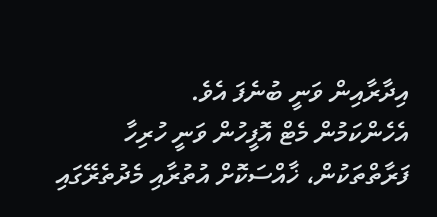އިދާރާއިން ވަނީ ބުނެފަ އެވެ.
އެހެންކަމުން މެޓް އޮފީހުން ވަނީ ހުރިހާ ފަރާތްތަކުން، ޚާއްސަކޮށް އުތުރާއި މެދުތެރޭގައި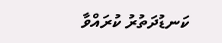ކަނޑުދަތުރު ކުރައްވާ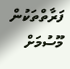ފަރާތްތަކުން މޫސުމަށް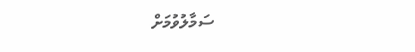ސަމާލުވުމަށް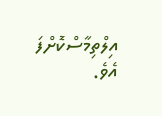އިލްތިމާސްކޮށްފަ އެވެ.